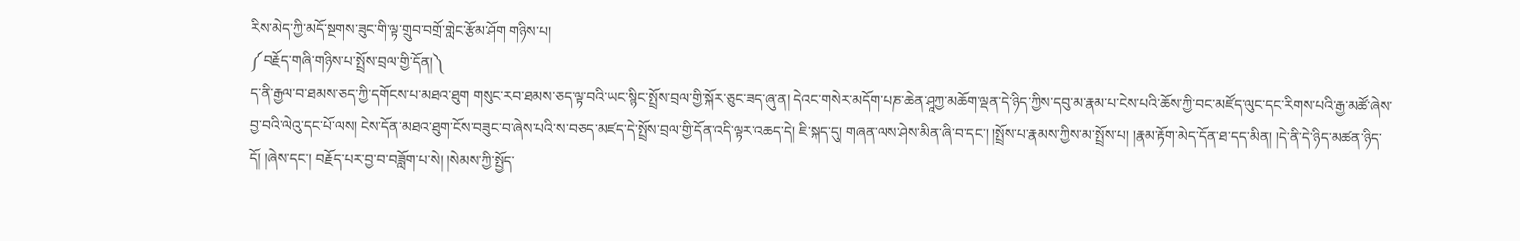རིས་མེད་ཀྱི་མདོ་སྔགས་ཟུང་གི་ལྟ་གྲུབ་བགྲོ་གླེང་རྩོམ་ཤོག གཉིས་པ།
༼བརྗོད་གཞི་གཉིས་པ་སྤྲོས་བྲལ་གྱི་དོན།༽
ད་ནི་རྒྱལ་བ་ཐམས་ཅད་ཀྱི་དགོངས་པ་མཐའ་ཐུག གསུང་རབ་ཐམས་ཅད་ལྟ་བའི་ཡང་སྙིང་སྤྲོས་བྲལ་གྱི་སྐོར་ཅུང་ཟད་ཞུ་ན། དེའང་གསེར་མདོག་པཎ་ཆེན་ཤཱཀྱ་མཆོག་ལྡན་དེ་ཉིད་ཀྱིས་དབུ་མ་རྣམ་པ་ངེས་པའི་ཆོས་ཀྱི་བང་མཛོད་ལུང་དང་རིགས་པའི་རྒྱ་མཚོ་ཞེས་བྱ་བའི་ལེའུ་དང་པོ་ལས། ངེས་དོན་མཐའ་ཐུག་ངོས་བཟུང་བ་ཞེས་པའི་ས་བཅད་མཛད་དེ་སྤྲོས་བྲལ་གྱི་དོན་འདི་ལྟར་འཆད་དེ། ཇི་སྐད་དུ། གཞན་ལས་ཤེས་མིན་ཞི་བ་དང་། །སྤྲོས་པ་རྣམས་ཀྱིས་མ་སྤྲོས་པ། །རྣམ་རྟོག་མེད་དོན་ཐ་དད་མིན། །དེ་ནི་དེ་ཉིད་མཚན་ཉིད་དོ། །ཞེས་དང་། བརྗོད་པར་བྱ་བ་བཟློག་པ་སེ། །སེམས་ཀྱི་སྤྱོད་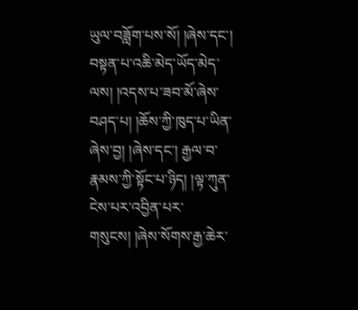ཡུལ་བཟློག་པས་སོ། །ཞེས་དང་། བསྟན་པ་འཆི་མེད་ཡོད་མེད་ལས། །འདས་པ་ཟབ་མོ་ཞེས་བཤད་པ། །ཆོས་ཀྱི་ཁུད་པ་ཡིན་ཞེས་བྱ། །ཞེས་དང་། རྒྱལ་བ་རྣམས་ཀྱི་སྟོང་པ་ཉིད། །ལྟ་ཀུན་ངེས་པར་འབྱིན་པར་གསུངས། །ཞེས་སོགས་རྒྱ་ཆེར་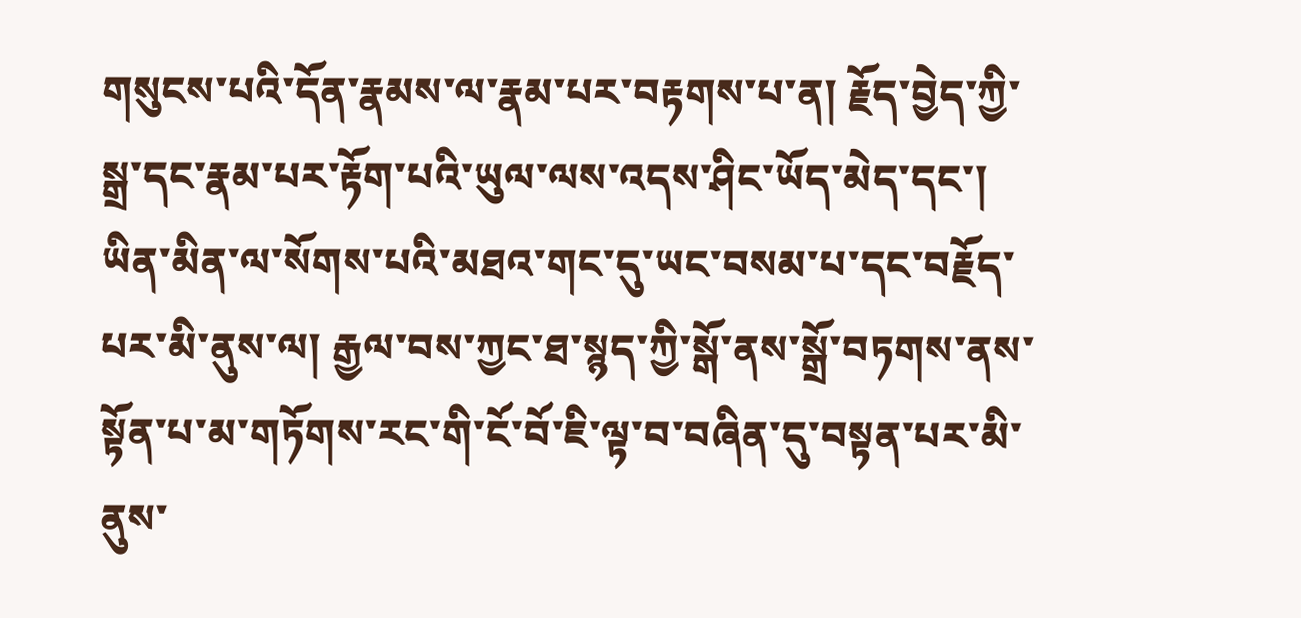གསུངས་པའི་དོན་རྣམས་ལ་རྣམ་པར་བརྟགས་པ་ན། རྗོད་བྱེད་ཀྱི་སྒྲ་དང་རྣམ་པར་རྟོག་པའི་ཡུལ་ལས་འདས་ཤིང་ཡོད་མེད་དང་། ཡིན་མིན་ལ་སོགས་པའི་མཐའ་གང་དུ་ཡང་བསམ་པ་དང་བརྗོད་པར་མི་ནུས་ལ། རྒྱལ་བས་ཀྱང་ཐ་སྙད་ཀྱི་སྒོ་ནས་སྒྲོ་བཏགས་ནས་སྟོན་པ་མ་གཏོགས་རང་གི་ངོ་བོ་ཇི་ལྟ་བ་བཞིན་དུ་བསྟན་པར་མི་ནུས་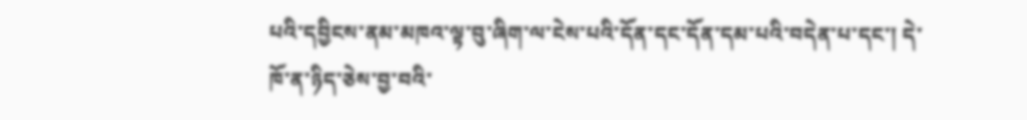པའི་དབྱིངས་ནམ་མཁའ་ལྟ་བུ་ཞིག་ལ་ངེས་པའི་དོན་དང་དོན་དམ་པའི་བདེན་པ་དང་། དེ་ཁོ་ན་ཉིད་ཅེས་བྱ་བའི་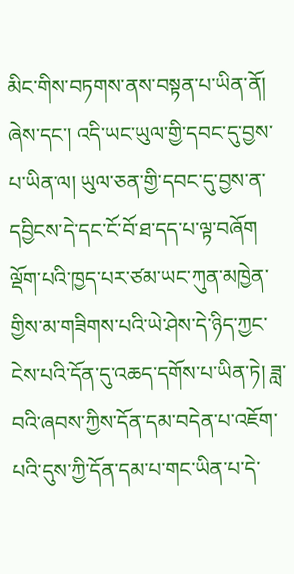མིང་གིས་བཏགས་ནས་བསྟན་པ་ཡིན་ནོ། ཞེས་དང་། འདི་ཡང་ཡུལ་གྱི་དབང་དུ་བྱས་པ་ཡིན་ལ། ཡུལ་ཅན་གྱི་དབང་དུ་བྱས་ན་དབྱིངས་དེ་དང་ངོ་བོ་ཐ་དད་པ་ལྟ་བཞོག ལྡོག་པའི་ཁྱད་པར་ཙམ་ཡང་ཀུན་མཁྱེན་གྱིས་མ་གཟིགས་པའི་ཡེ་ཤེས་དེ་ཉིད་ཀྱང་ངེས་པའི་དོན་དུ་འཆད་དགོས་པ་ཡིན་ཏེ། ཟླ་བའི་ཞབས་ཀྱིས་དོན་དམ་བདེན་པ་འཇོག་པའི་དུས་ཀྱི་དོན་དམ་པ་གང་ཡིན་པ་དེ་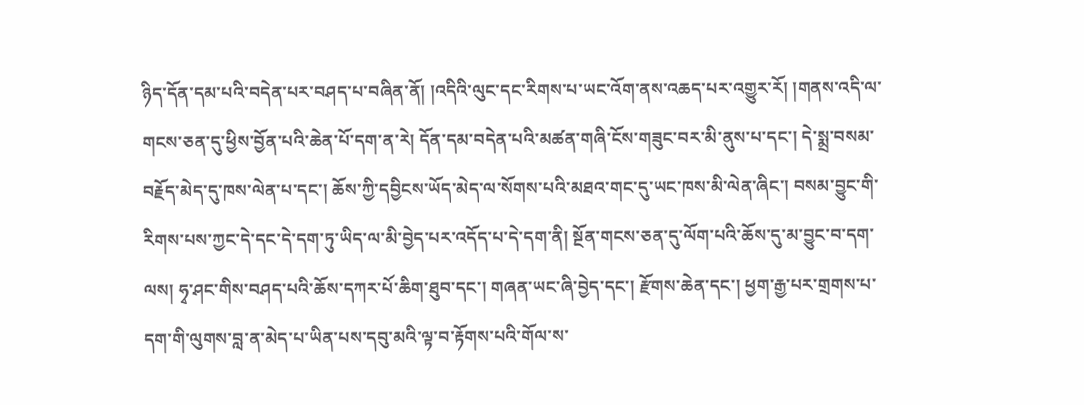ཉིད་དོན་དམ་པའི་བདེན་པར་བཤད་པ་བཞིན་ནོ། །འདིའི་ལུང་དང་རིགས་པ་ཡང་འོག་ནས་འཆད་པར་འགྱུར་རོ། །གནས་འདི་ལ་གངས་ཅན་དུ་ཕྱིས་བྱོན་པའི་ཆེན་པོ་དག་ན་རེ། དོན་དམ་བདེན་པའི་མཚན་གཞི་ངོས་གཟུང་བར་མི་ནུས་པ་དང་། དེ་སྨྲ་བསམ་བརྗོད་མེད་དུ་ཁས་ལེན་པ་དང་། ཆོས་ཀྱི་དབྱིངས་ཡོད་མེད་ལ་སོགས་པའི་མཐའ་གང་དུ་ཡང་ཁས་མི་ལེན་ཞིང་། བསམ་བྱུང་གི་རིགས་པས་ཀྱང་དེ་དང་དེ་དག་ཏུ་ཡིད་ལ་མི་བྱེད་པར་འདོད་པ་དེ་དག་ནི། སྔོན་གངས་ཅན་དུ་ལོག་པའི་ཆོས་དུ་མ་བྱུང་བ་དག་ལས། ཧྭ་ཤང་གིས་བཤད་པའི་ཆོས་དཀར་པོ་ཆིག་ཐུབ་དང་། གཞན་ཡང་ཞི་བྱེད་དང་། རྫོགས་ཆེན་དང་། ཕྱག་རྒྱ་པར་གྲགས་པ་དག་གི་ལུགས་བླ་ན་མེད་པ་ཡིན་པས་དབུ་མའི་ལྟ་བ་རྟོགས་པའི་གོལ་ས་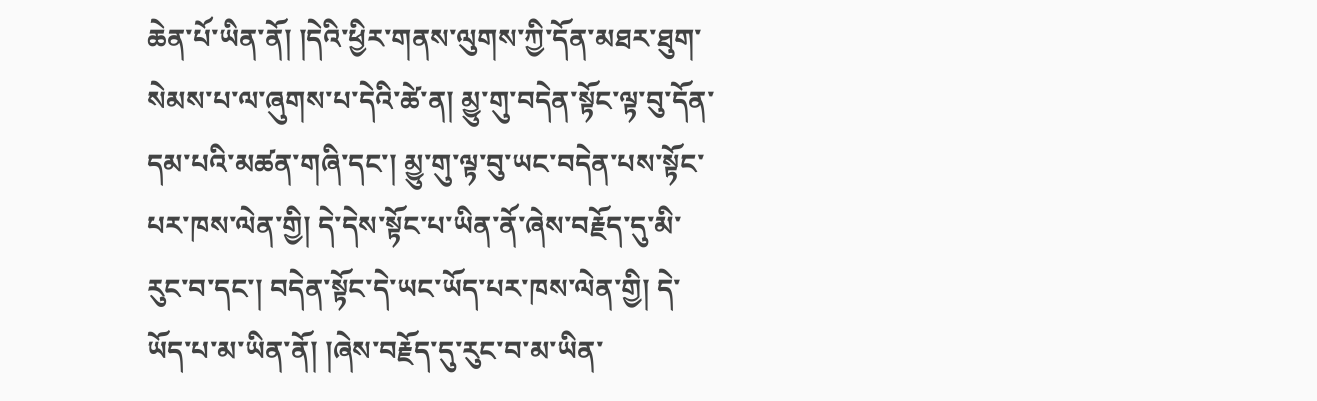ཆེན་པོ་ཡིན་ནོ། །དེའི་ཕྱིར་གནས་ལུགས་ཀྱི་དོན་མཐར་ཐུག་སེམས་པ་ལ་ཞུགས་པ་དེའི་ཚེ་ན། མྱུ་གུ་བདེན་སྟོང་ལྟ་བུ་དོན་དམ་པའི་མཚན་གཞི་དང་། མྱུ་གུ་ལྟ་བུ་ཡང་བདེན་པས་སྟོང་པར་ཁས་ལེན་གྱི། དེ་དེས་སྟོང་པ་ཡིན་ནོ་ཞེས་བརྗོད་དུ་མི་རུང་བ་དང་། བདེན་སྟོང་དེ་ཡང་ཡོད་པར་ཁས་ལེན་གྱི། དེ་ཡོད་པ་མ་ཡིན་ནོ། །ཞེས་བརྗོད་དུ་རུང་བ་མ་ཡིན་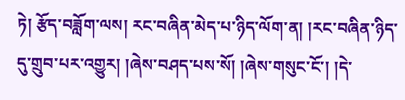ཏེ། རྩོད་བཟློག་ལས། རང་བཞིན་མེད་པ་ཉིད་ལོག་ན། །རང་བཞིན་ཉིད་དུ་གྲུབ་པར་འགྱུར། །ཞེས་བཤད་པས་སོ། །ཞེས་གསུང་ངོ་། །དེ་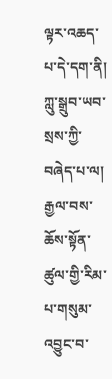ལྟར་འཆད་པ་དེ་དག་ནི། ཀླུ་སྒྲུབ་ཡབ་སྲས་ཀྱི་བཞེད་པ་ལ། རྒྱལ་བས་ཆོས་སྟོན་ཚུལ་གྱི་རིམ་པ་གསུམ་འབྱུང་བ་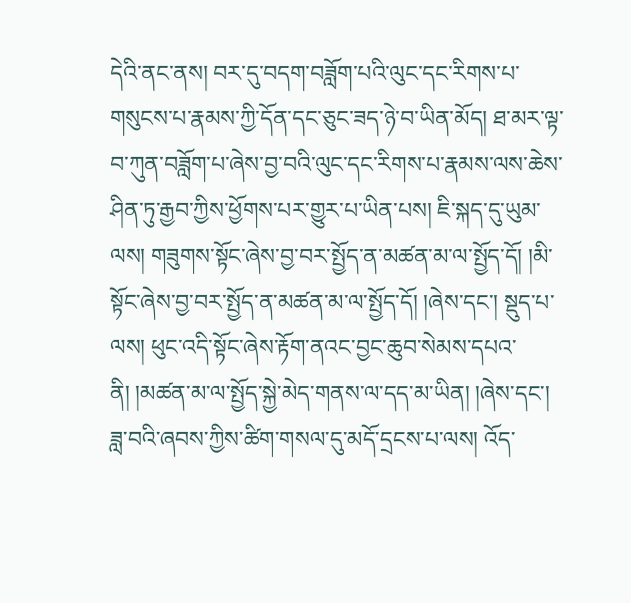དེའི་ནང་ནས། བར་དུ་བདག་བཟློག་པའི་ལུང་དང་རིགས་པ་གསུངས་པ་རྣམས་ཀྱི་དོན་དང་ཅུང་ཟད་ཉེ་བ་ཡིན་མོད། ཐ་མར་ལྟ་བ་ཀུན་བཟློག་པ་ཞེས་བྱ་བའི་ལུང་དང་རིགས་པ་རྣམས་ལས་ཆེས་ཤིན་ཏུ་རྒྱབ་ཀྱིས་ཕྱོགས་པར་གྱུར་པ་ཡིན་པས། ཇི་སྐད་དུ་ཡུམ་ལས། གཟུགས་སྟོང་ཞེས་བྱ་བར་སྤྱོད་ན་མཚན་མ་ལ་སྤྱོད་དོ། །མི་སྟོང་ཞེས་བྱ་བར་སྤྱོད་ན་མཚན་མ་ལ་སྤྱོད་དོ། །ཞེས་དང་། སྡུད་པ་ལས། ཕུང་འདི་སྟོང་ཞེས་རྟོག་ནའང་བྱང་ཆུབ་སེམས་དཔའ་ནི། །མཚན་མ་ལ་སྤྱོད་སྐྱེ་མེད་གནས་ལ་དད་མ་ཡིན། །ཞེས་དང་། ཟླ་བའི་ཞབས་ཀྱིས་ཚིག་གསལ་དུ་མདོ་དྲངས་པ་ལས། འོད་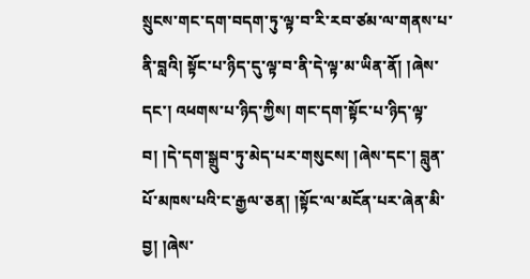སྲུངས་གང་དག་བདག་ཏུ་ལྟ་བ་རི་རབ་ཙམ་ལ་གནས་པ་ནི་བླའི། སྟོང་པ་ཉིད་དུ་ལྟ་བ་ནི་དེ་ལྟ་མ་ཡིན་ནོ། །ཞེས་དང་། འཕགས་པ་ཉིད་ཀྱིས། གང་དག་སྟོང་པ་ཉིད་ལྟ་བ། །དེ་དག་སྒྲུབ་ཏུ་མེད་པར་གསུངས། །ཞེས་དང་། བླུན་པོ་མཁས་པའི་ང་རྒྱལ་ཅན། །སྟོང་ལ་མངོན་པར་ཞེན་མི་བྱ། །ཞེས་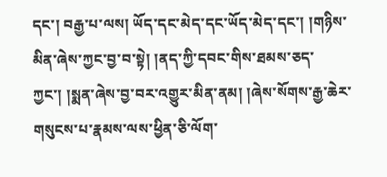དང་། བརྒྱ་པ་ལས། ཡོད་དང་མེད་དང་ཡོད་མེད་དང་། །གཉིས་མིན་ཞེས་ཀྱང་བྱ་བ་སྟེ། །ནད་ཀྱི་དབང་གིས་ཐམས་ཅད་ཀྱང་། །སྨན་ཞེས་བྱ་བར་འགྱུར་མིན་ནམ། །ཞེས་སོགས་རྒྱ་ཆེར་གསུངས་པ་རྣམས་ལས་ཕྱིན་ཅི་ལོག་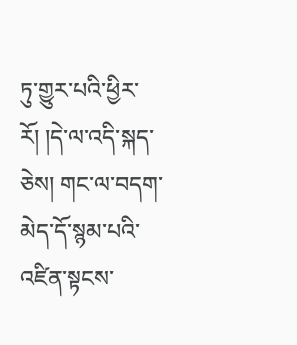ཏུ་གྱུར་པའི་ཕྱིར་རོ། །དེ་ལ་འདི་སྐད་ཅེས། གང་ལ་བདག་མེད་དོ་སྙམ་པའི་འཛིན་སྟངས་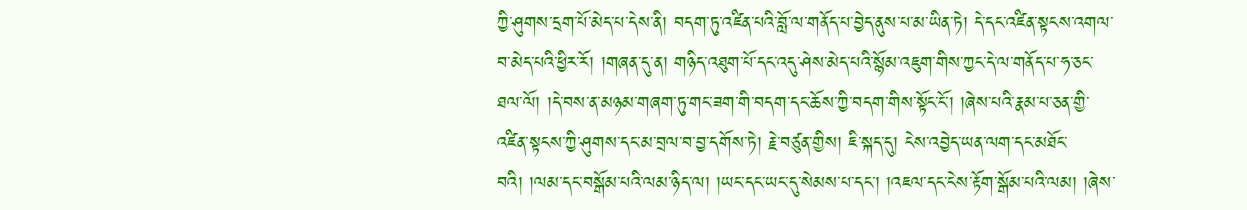ཀྱི་ཤུགས་དྲག་པོ་མེད་པ་དེས་ནི། བདག་ཏུ་འཛིན་པའི་བློ་ལ་གནོད་པ་བྱེད་ནུས་པ་མ་ཡིན་ཏེ། དེ་དང་འཛིན་སྟངས་འགལ་བ་མེད་པའི་ཕྱིར་རོ། །གཞན་དུ་ན། གཉིད་འཐུག་པོ་དང་འདུ་ཤེས་མེད་པའི་སྙོམ་འཇུག་གིས་ཀྱང་དེ་ལ་གནོད་པ་ཧ་ཅང་ཐལ་ལོ། །དེ་བས་ན་མཉམ་གཞག་ཏུ་གང་ཟག་གི་བདག་དང་ཆོས་ཀྱི་བདག་གིས་སྟོང་ངོ་། །ཞེས་པའི་རྣམ་པ་ཅན་གྱི་འཛིན་སྟངས་ཀྱི་ཤུགས་དང་མ་བྲལ་བ་བྱ་དགོས་ཏེ། རྗེ་བཙུན་གྱིས། ཇི་སྐད་དུ། ངེས་འབྱེད་ཡན་ལག་དང་མཐོང་བའི། །ལམ་དང་བསྒོམ་པའི་ལམ་ཉིད་ལ། །ཡང་དང་ཡང་དུ་སེམས་པ་དང་། །འཇལ་དང་ངེས་རྟོག་སྒོམ་པའི་ལམ། །ཞེས་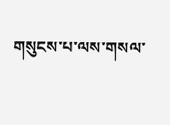གསུངས་པ་ལས་གསལ་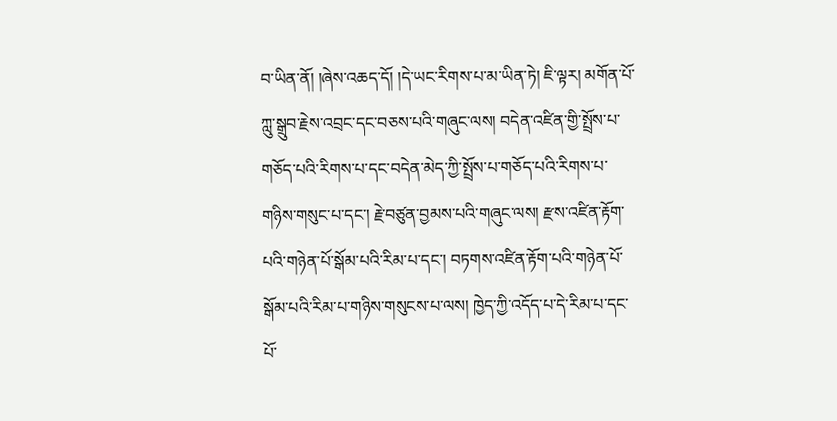བ་ཡིན་ནོ། །ཞེས་འཆད་དོ། །དེ་ཡང་རིགས་པ་མ་ཡིན་ཏེ། ཇི་ལྟར། མགོན་པོ་ཀླུ་སྒྲུབ་རྗེས་འབྲང་དང་བཅས་པའི་གཞུང་ལས། བདེན་འཛིན་གྱི་སྤྲོས་པ་གཅོད་པའི་རིགས་པ་དང་བདེན་མེད་ཀྱི་སྤྲོས་པ་གཅོད་པའི་རིགས་པ་གཉིས་གསུང་པ་དང་། རྗེ་བཙུན་བྱམས་པའི་གཞུང་ལས། རྫས་འཛིན་རྟོག་པའི་གཉེན་པོ་སྒོམ་པའི་རིམ་པ་དང་། བཏགས་འཛིན་རྟོག་པའི་གཉེན་པོ་སྒོམ་པའི་རིམ་པ་གཉིས་གསུངས་པ་ལས། ཁྱེད་ཀྱི་འདོད་པ་དེ་རིམ་པ་དང་པོ་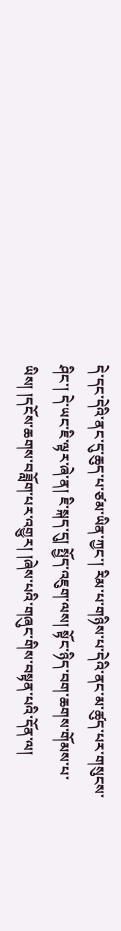དེ་དང་དེའི་ནང་དུ་ཆུད་པ་ཙམ་ཡིན་ཀྱང་། རིམ་པ་གཉིས་པ་དེའི་ནང་མ་ཚུད་པར་གསུངས་ཤིང་། དེ་ཡང་ཇི་ལྟར་ཞེ་ན། ཇི་སྐད་དུ། སྤྱོད་འཇུག་ལས། སྟོང་ཉིད་བག་ཆགས་གོམས་པ་ཡིས། །དངོས་ཆགས་བཟློག་པར་འགྱུར། །ཞེས་པའི་གཞུང་གིས་བསྟན་པའི་དོན་ལ།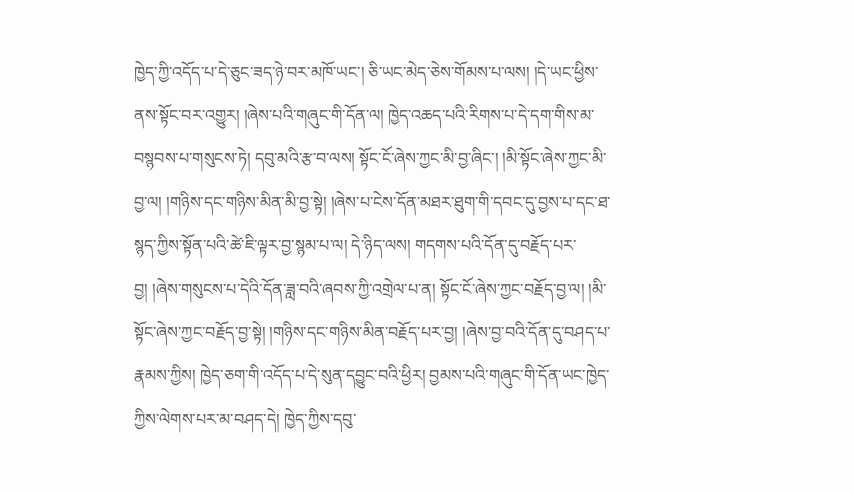ཁྱེད་ཀྱི་འདོད་པ་དེ་ཅུང་ཟད་ཉེ་བར་མཁོ་ཡང་། ཅི་ཡང་མེད་ཅེས་གོམས་པ་ལས། །དེ་ཡང་ཕྱིས་ནས་སྟོང་བར་འགྱུར། །ཞེས་པའི་གཞུང་གི་དོན་ལ། ཁྱེད་འཆད་པའི་རིགས་པ་དེ་དག་གིས་མ་བསྙབས་པ་གསུངས་ཏེ། དབུ་མའི་རྩ་བ་ལས། སྟོང་ངོ་ཞེས་ཀྱང་མི་བྱ་ཞིང་། །མི་སྟོང་ཞེས་ཀྱང་མི་བྱ་ལ། །གཉིས་དང་གཉིས་མིན་མི་བྱ་སྟེ། །ཞེས་པ་ངེས་དོན་མཐར་ཐུག་གི་དབང་དུ་བྱས་པ་དང་ཐ་སྙད་ཀྱིས་སྟོན་པའི་ཚེ་ཇི་ལྟར་བྱ་སྙམ་པ་ལ། དེ་ཉིད་ལས། གདགས་པའི་དོན་དུ་བརྗོད་པར་བྱ། །ཞེས་གསུངས་པ་དེའི་དོན་ཟླ་བའི་ཞབས་ཀྱི་འགྲེལ་པ་ན། སྟོང་ངོ་ཞེས་ཀྱང་བརྗོད་བྱ་ལ། །མི་སྟོང་ཞེས་ཀྱང་བརྗོད་བྱ་སྟེ། །གཉིས་དང་གཉིས་མིན་བརྗོད་པར་བྱ། །ཞེས་བྱ་བའི་དོན་དུ་བཤད་པ་རྣམས་ཀྱིས། ཁྱེད་ཅག་གི་འདོད་པ་དེ་སུན་དབྱུང་བའི་ཕྱིར། བྱམས་པའི་གཞུང་གི་དོན་ཡང་ཁྱེད་ཀྱིས་ལེགས་པར་མ་བཤད་དེ། ཁྱེད་ཀྱིས་དབུ་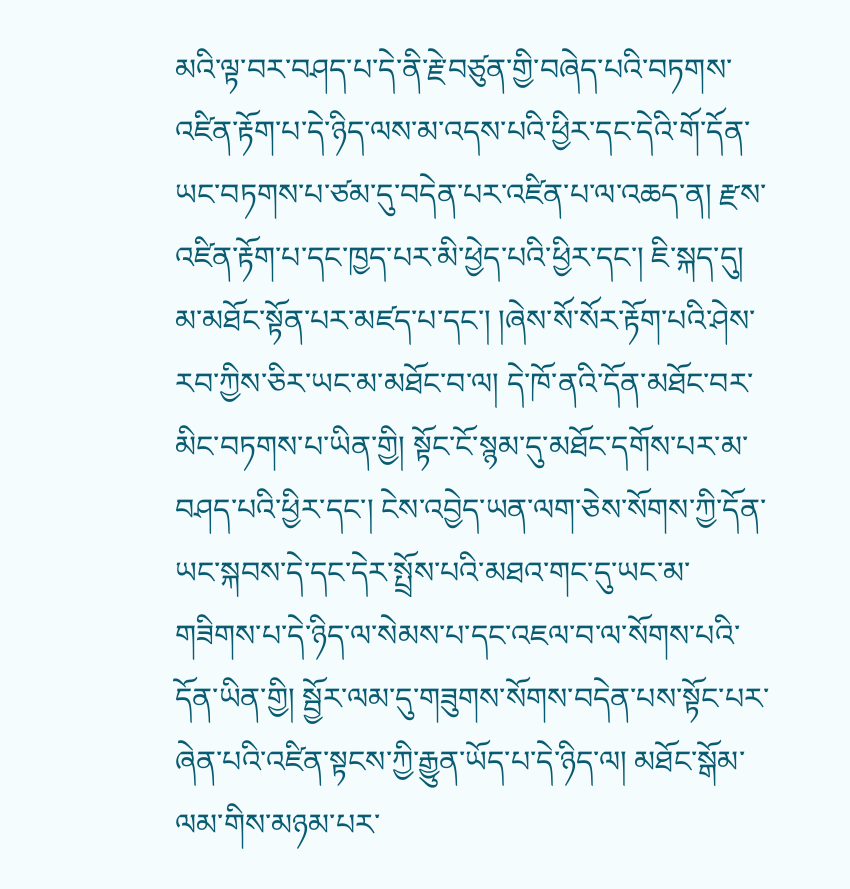མའི་ལྟ་བར་བཤད་པ་དེ་ནི་རྗེ་བཙུན་གྱི་བཞེད་པའི་བཏགས་འཛིན་རྟོག་པ་དེ་ཉིད་ལས་མ་འདས་པའི་ཕྱིར་དང་དེའི་གོ་དོན་ཡང་བཏགས་པ་ཙམ་དུ་བདེན་པར་འཛིན་པ་ལ་འཆད་ན། རྫས་འཛིན་རྟོག་པ་དང་ཁྱད་པར་མི་ཕྱེད་པའི་ཕྱིར་དང་། ཇི་སྐད་དུ། མ་མཐོང་སྟོན་པར་མཛད་པ་དང་། །ཞེས་སོ་སོར་རྟོག་པའི་ཤེས་རབ་ཀྱིས་ཅིར་ཡང་མ་མཐོང་བ་ལ། དེ་ཁོ་ནའི་དོན་མཐོང་བར་མིང་བཏགས་པ་ཡིན་གྱི། སྟོང་ངོ་སྙམ་དུ་མཐོང་དགོས་པར་མ་བཤད་པའི་ཕྱིར་དང་། ངེས་འབྱེད་ཡན་ལག་ཅེས་སོགས་ཀྱི་དོན་ཡང་སྐབས་དེ་དང་དེར་སྤྲོས་པའི་མཐའ་གང་དུ་ཡང་མ་གཟིགས་པ་དེ་ཉིད་ལ་སེམས་པ་དང་འཇལ་བ་ལ་སོགས་པའི་དོན་ཡིན་གྱི། སྦྱོར་ལམ་དུ་གཟུགས་སོགས་བདེན་པས་སྟོང་པར་ཞེན་པའི་འཛིན་སྟངས་ཀྱི་རྒྱུན་ཡོད་པ་དེ་ཉིད་ལ། མཐོང་སྒོམ་ལམ་གིས་མཉམ་པར་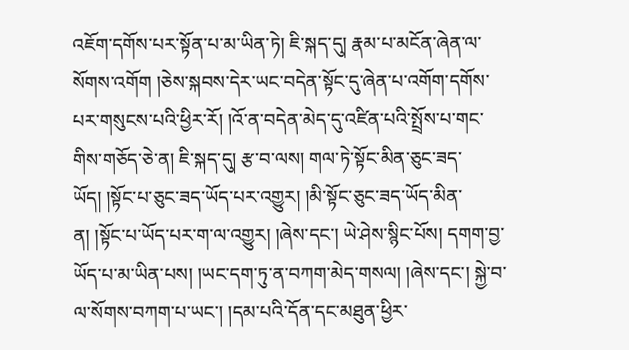འཇོག་དགོས་པར་སྟོན་པ་མ་ཡིན་ཏེ། ཇི་སྐད་དུ། རྣམ་པ་མངོན་ཞེན་ལ་སོགས་འགོག །ཅེས་སྐབས་དེར་ཡང་བདེན་སྟོང་དུ་ཞེན་པ་འགོག་དགོས་པར་གསུངས་པའི་ཕྱིར་རོ། །འོ་ན་བདེན་མེད་དུ་འཛིན་པའི་སྤྲོས་པ་གང་གིས་གཅོད་ཅེ་ན། ཇི་སྐད་དུ། རྩ་བ་ལས། གལ་ཏེ་སྟོང་མིན་ཅུང་ཟད་ཡོད། །སྟོང་པ་ཅུང་ཟད་ཡོད་པར་འགྱུར། །མི་སྟོང་ཅུང་ཟད་ཡོད་མིན་ན། །སྟོང་པ་ཡོད་པར་ག་ལ་འགྱུར། །ཞེས་དང་། ཡེ་ཤེས་སྙིང་པོས། དགག་བྱ་ཡོད་པ་མ་ཡིན་པས། །ཡང་དག་ཏུ་ན་བཀག་མེད་གསལ། །ཞེས་དང་། སྐྱེ་བ་ལ་སོགས་བཀག་པ་ཡང་། །དམ་པའི་དོན་དང་མཐུན་ཕྱིར་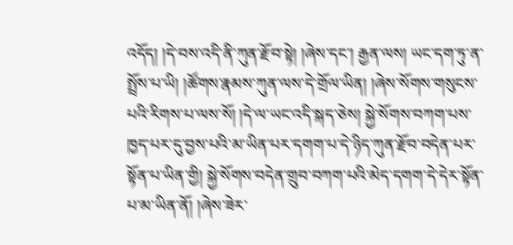འདོད། །དེ་བས་འདི་ནི་ཀུན་རྫོབ་སྟེ། །ཞེས་དང་། རྒྱན་ལས། ཡང་དག་ཏུ་ན་སྤྲོས་པ་ཡི། །ཚོགས་རྣམས་ཀུན་ལས་དེ་གྲོལ་ཡིན། །ཞེས་སོགས་གསུངས་པའི་རིགས་པ་ལས་སོ། །དེ་ལ་ཡང་འདི་སྐད་ཅེས། སྐྱེ་སོགས་བཀག་པས་ཁྱད་པར་དུ་བྱས་པའི་མ་ཡིན་པར་དགག་པ་དེ་ཉིད་ཀུན་རྫོབ་བདེན་པར་སྟོན་པ་ཡིན་གྱི། སྐྱེ་སོགས་བདེན་གྲུབ་བཀག་པའི་མེད་དགག་དེ་དེར་སྟོན་པ་མ་ཡིན་ནོ། །ཞེས་ཟེར་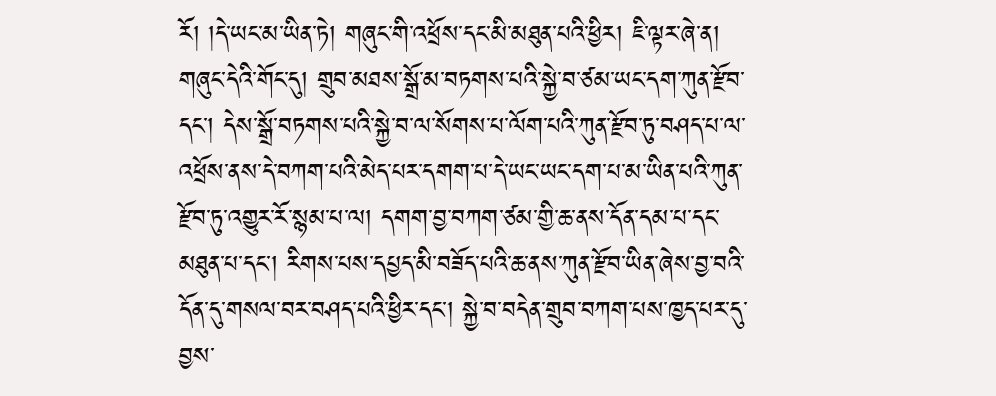རོ། །དེ་ཡང་མ་ཡིན་ཏེ། གཞུང་གི་འཕྲོས་དང་མི་མཐུན་པའི་ཕྱིར། ཇི་ལྟར་ཞེ་ན། གཞུང་དེའི་གོང་དུ། གྲུབ་མཐས་སྒྲོ་མ་བཏགས་པའི་སྐྱེ་བ་ཙམ་ཡང་དག་ཀུན་རྫོབ་དང་། དེས་སྒྲོ་བཏགས་པའི་སྐྱེ་བ་ལ་སོགས་པ་ལོག་པའི་ཀུན་རྫོབ་ཏུ་བཤད་པ་ལ་འཕྲོས་ནས་དེ་བཀག་པའི་མེད་པར་དགག་པ་དེ་ཡང་ཡང་དག་པ་མ་ཡིན་པའི་ཀུན་རྫོབ་ཏུ་འགྱུར་རོ་སྙམ་པ་ལ། དགག་བྱ་བཀག་ཙམ་གྱི་ཆ་ནས་དོན་དམ་པ་དང་མཐུན་པ་དང་། རིགས་པས་དཔྱད་མི་བཟོད་པའི་ཆ་ནས་ཀུན་རྫོབ་ཡིན་ཞེས་བྱ་བའི་དོན་དུ་གསལ་བར་བཤད་པའི་ཕྱིར་དང་། སྐྱེ་བ་བདེན་གྲུབ་བཀག་པས་ཁྱད་པར་དུ་བྱས་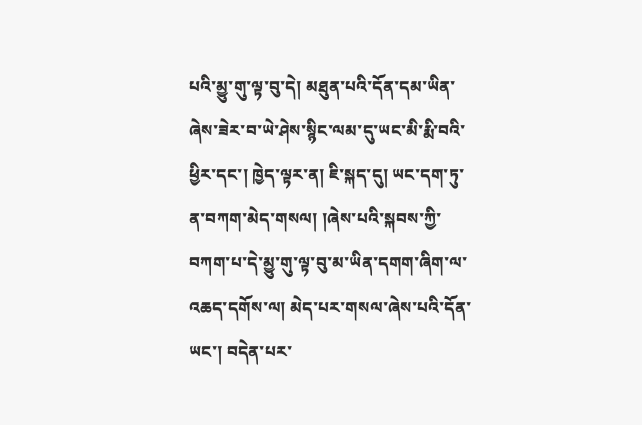པའི་མྱུ་གུ་ལྟ་བུ་དེ། མཐུན་པའི་དོན་དམ་ཡིན་ཞེས་ཟེར་བ་ཡེ་ཤེས་སྙིང་ལམ་དུ་ཡང་མི་རྨི་བའི་ཕྱིར་དང་། ཁྱེད་ལྟར་ན། ཇི་སྐད་དུ། ཡང་དག་ཏུ་ན་བཀག་མེད་གསལ། །ཞེས་པའི་སྐབས་ཀྱི་བཀག་པ་དེ་མྱུ་གུ་ལྟ་བུ་མ་ཡིན་དགག་ཞིག་ལ་འཆད་དགོས་ལ། མེད་པར་གསལ་ཞེས་པའི་དོན་ཡང་། བདེན་པར་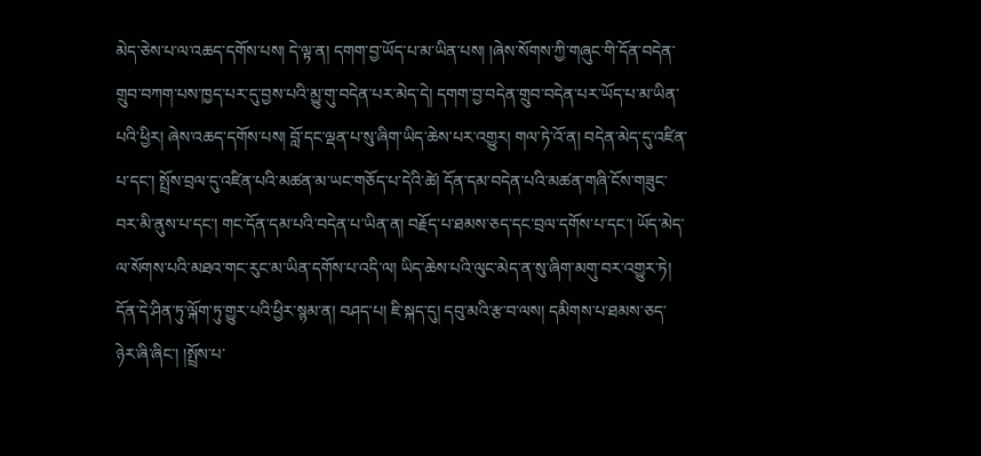མེད་ཅེས་པ་ལ་འཆད་དགོས་པས། དེ་ལྟ་ན། དགག་བྱ་ཡོད་པ་མ་ཡིན་པས། །ཞེས་སོགས་ཀྱི་གཞུང་གི་དོན་བདེན་གྲུབ་བཀག་པས་ཁྱད་པར་དུ་བྱས་པའི་མྱུ་གུ་བདེན་པར་མེད་དེ། དགག་བྱ་བདེན་གྲུབ་བདེན་པར་ཡོད་པ་མ་ཡིན་པའི་ཕྱིར། ཞེས་འཆད་དགོས་པས། བློ་དང་ལྡན་པ་སུ་ཞིག་ཡིད་ཆེས་པར་འགྱུར། གལ་ཏེ་འོ་ན། བདེན་མེད་དུ་འཛིན་པ་དང་། སྤྲོས་བྲལ་དུ་འཛིན་པའི་མཚན་མ་ཡང་གཅོད་པ་དེའི་ཚེ། དོན་དམ་བདེན་པའི་མཚན་གཞི་ངོས་གཟུང་བར་མི་ནུས་པ་དང་། གང་དོན་དམ་པའི་བདེན་པ་ཡིན་ན། བརྗོད་པ་ཐམས་ཅད་དང་བྲལ་དགོས་པ་དང་། ཡོད་མེད་ལ་སོགས་པའི་མཐའ་གང་རུང་མ་ཡིན་དགོས་པ་འདི་ལ། ཡིད་ཆེས་པའི་ལུང་མེད་ན་སུ་ཞིག་མགུ་བར་འགྱུར་ཏེ། དོན་དེ་ཤིན་ཏུ་ལྐོག་ཏུ་གྱུར་པའི་ཕྱིར་སྙམ་ན། བཤད་པ། ཇི་སྐད་དུ། དབུ་མའི་རྩ་བ་ལས། དམིགས་པ་ཐམས་ཅད་ཉེར་ཞི་ཞིང་། །སྤྲོས་པ་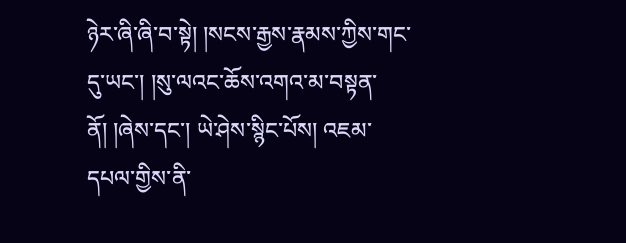ཉེར་ཞི་ཞི་བ་སྟེ། །སངས་རྒྱས་རྣམས་ཀྱིས་གང་དུ་ཡང་། །སུ་ལའང་ཆོས་འགའ་མ་བསྟན་ནོ། །ཞེས་དང་། ཡེ་ཤེས་སྙིང་པོས། འཇམ་དཔལ་གྱིས་ནི་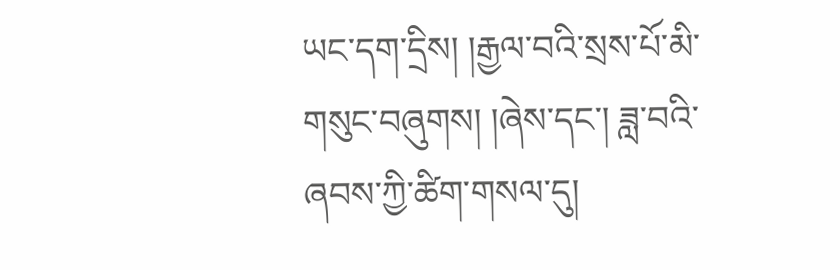ཡང་དག་དྲིས། །རྒྱལ་བའི་སྲས་པོ་མི་གསུང་བཞུགས། །ཞེས་དང་། ཟླ་བའི་ཞབས་ཀྱི་ཚིག་གསལ་དུ།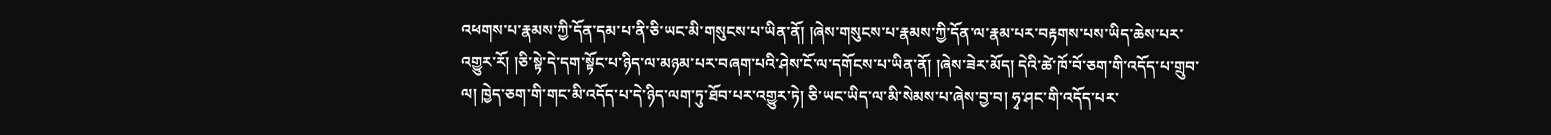འཕགས་པ་རྣམས་ཀྱི་དོན་དམ་པ་ནི་ཅི་ཡང་མི་གསུངས་པ་ཡིན་ནོ། །ཞེས་གསུངས་པ་རྣམས་ཀྱི་དོན་ལ་རྣམ་པར་བརྟགས་པས་ཡིད་ཆེས་པར་འགྱུར་རོ། །ཅི་སྟེ་དེ་དག་སྟོང་པ་ཉིད་ལ་མཉམ་པར་བཞག་པའི་ཤེས་ངོ་ལ་དགོངས་པ་ཡིན་ནོ། །ཞེས་ཟེར་མོད། དེའི་ཚེ་ཁོ་བོ་ཅག་གི་འདོད་པ་གྲུབ་ལ། ཁྱེད་ཅག་གི་གང་མི་འདོད་པ་དེ་ཉིད་ལག་ཏུ་ཐོབ་པར་འགྱུར་ཏེ། ཅི་ཡང་ཡིད་ལ་མི་སེམས་པ་ཞེས་བྱ་བ། ཧྭ་ཤང་གི་འདོད་པར་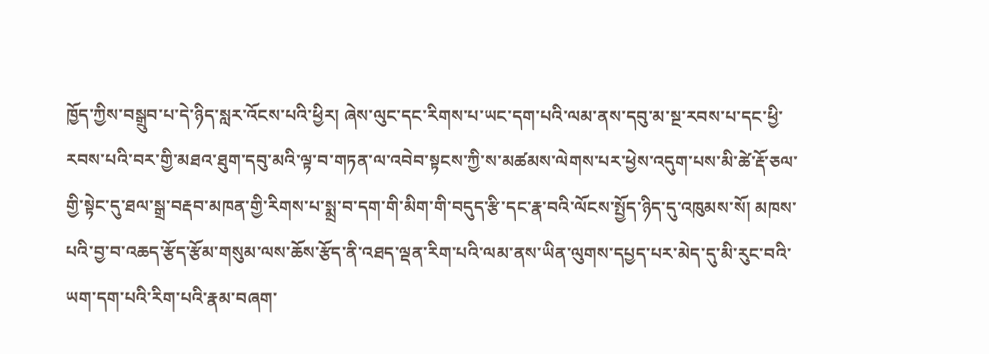ཁྱོད་ཀྱིས་བསྒྲུབ་པ་དེ་ཉིད་སླར་འོངས་པའི་ཕྱིར། ཞེས་ལུང་དང་རིགས་པ་ཡང་དག་པའི་ལམ་ནས་དབུ་མ་སྔ་རབས་པ་དང་ཕྱི་རབས་པའི་བར་གྱི་མཐའ་ཐུག་དབུ་མའི་ལྟ་བ་གཏན་ལ་འབེབ་སྟངས་ཀྱི་ས་མཚམས་ལེགས་པར་ཕྱེས་འདུག་པས་མི་ཚེ་རྡོ་ཅལ་གྱི་སྟེང་དུ་ཐལ་སྒྲ་བརྡབ་མཁན་གྱི་རིགས་པ་སྨྲ་བ་དག་གི་མིག་གི་བདུད་རྩི་དང་རྣ་བའི་ལོངས་སྤྱོད་ཉིད་དུ་འཁུམས་སོ། མཁས་པའི་བྱ་བ་འཆད་རྩོད་རྩོམ་གསུམ་ལས་ཆོས་རྩོད་ནི་འཐད་ལྡན་རིག་པའི་ལམ་ནས་ཡིན་ལུགས་དཔྱད་པར་མེད་དུ་མི་རུང་བའི་ཡག་དག་པའི་རིག་པའི་རྣམ་བཞག་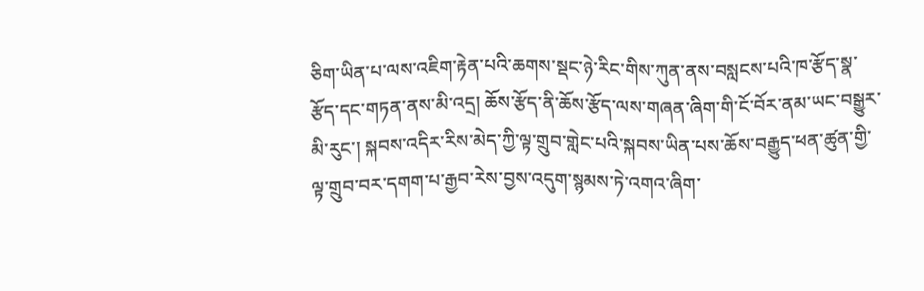ཅིག་ཡིན་པ་ལས་འཇིག་རྟེན་པའི་ཆགས་སྡང་ཉེ་རིང་གིས་ཀུན་ནས་བསླངས་པའི་ཁ་རྩོད་སྣ་རྩོད་དང་གཏན་ནས་མི་འདྲ། ཆོས་རྩོད་ནི་ཆོས་རྩོད་ལས་གཞན་ཞིག་གི་ངོ་བོར་ནམ་ཡང་བསྒྱུར་མི་རུང་། སྐབས་འདིར་རིས་མེད་ཀྱི་ལྟ་གྲུབ་གླེང་པའི་སྐབས་ཡིན་པས་ཆོས་བརྒྱུད་ཕན་ཚུན་གྱི་ལྟ་གྲུབ་བར་དགག་པ་རྒྱབ་རེས་བྱས་འདུག་སྙམས་ཏེ་འགའ་ཞིག་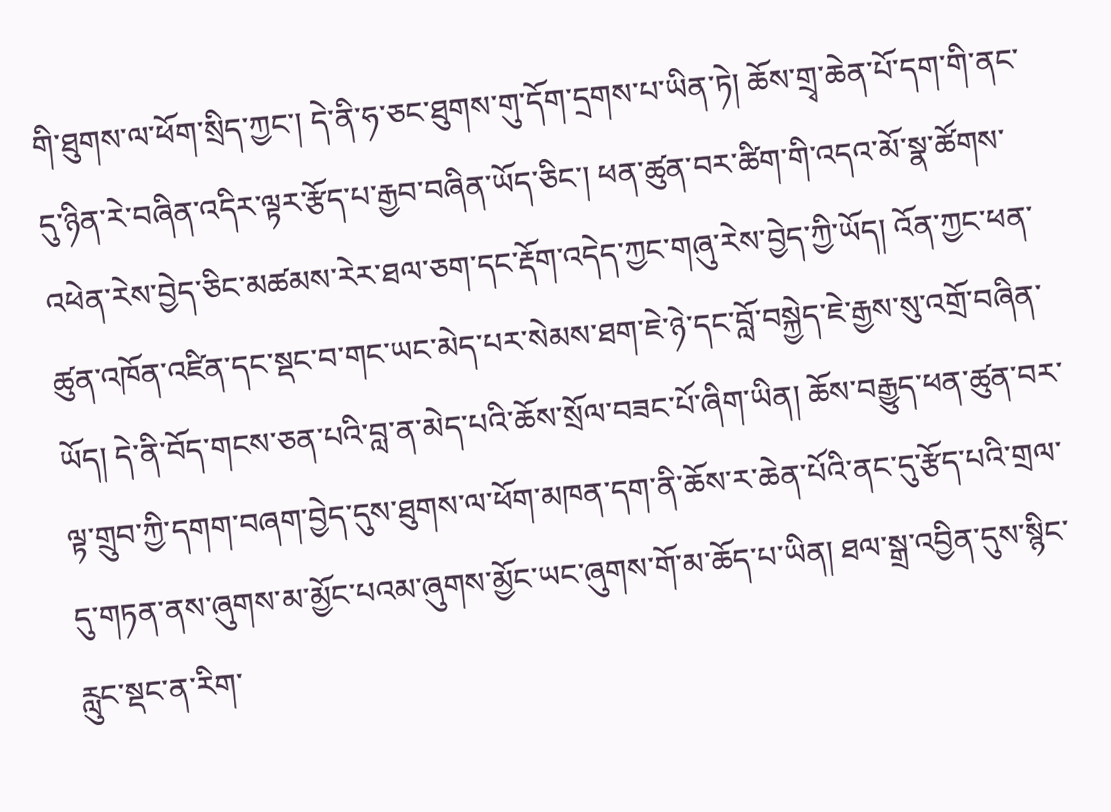གི་ཐུགས་ལ་ཕོག་སྲིད་ཀྱང་། དེ་ནི་ཧ་ཅང་ཐུགས་གུ་དོག་དྲགས་པ་ཡིན་ཏེ། ཆོས་གྲྭ་ཆེན་པོ་དག་གི་ནང་དུ་ཉིན་རེ་བཞིན་འདིར་ལྟར་རྩོད་པ་རྒྱབ་བཞིན་ཡོད་ཅིང་། ཕན་ཚུན་བར་ཚིག་གི་འདའ་མོ་སྣ་ཚོགས་འཕེན་རེས་བྱེད་ཅིང་མཚམས་རེར་ཐལ་ཅག་དང་རྡོག་འདེད་ཀྱང་གཞུ་རེས་བྱེད་ཀྱི་ཡོད། འོན་ཀྱང་ཕན་ཚུན་འཁོན་འཛིན་དང་སྡང་བ་གང་ཡང་མེད་པར་སེམས་ཐག་ཇེ་ཉེ་དང་བློ་བསྐྱེད་ཇེ་རྒྱས་སུ་འགྲོ་བཞིན་ཡོད། དེ་ནི་བོད་གངས་ཅན་པའི་བླ་ན་མེད་པའི་ཆོས་སྲོལ་བཟང་པོ་ཞིག་ཡིན། ཆོས་བརྒྱུད་ཕན་ཚུན་བར་ལྟ་གྲུབ་ཀྱི་དགག་བཞག་བྱེད་དུས་ཐུགས་ལ་ཕོག་མཁན་དག་ནི་ཆོས་ར་ཆེན་པོའི་ནང་དུ་རྩོད་པའི་གྲལ་དུ་གཏན་ནས་ཞུགས་མ་མྱོང་པའམ་ཞུགས་མྱོང་ཡང་ཞུགས་གོ་མ་ཆོད་པ་ཡིན། ཐལ་སྒྲ་འབྱིན་དུས་སྙིང་རླུང་སྡང་ན་རིག་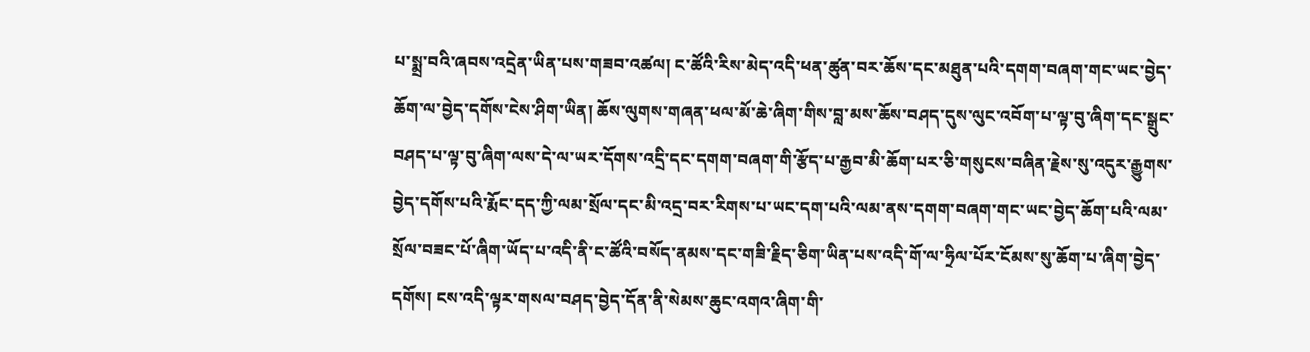པ་སྨྲ་བའི་ཞབས་འདྲེན་ཡིན་པས་གཟབ་འཚལ། ང་ཚོའི་རིས་མེད་འདི་ཕན་ཚུན་བར་ཆོས་དང་མཐུན་པའི་དགག་བཞག་གང་ཡང་བྱེད་ཆོག་ལ་བྱེད་དགོས་ངེས་ཤིག་ཡིན། ཆོས་ལུགས་གཞན་ཕལ་མོ་ཆེ་ཞིག་གིས་བླ་མས་ཆོས་བཤད་དུས་ལུང་འབོག་པ་ལྟ་བུ་ཞིག་དང་སྒྲུང་བཤད་པ་ལྟ་བུ་ཞིག་ལས་དེ་ལ་ཡར་དོགས་འདྲི་དང་དགག་བཞག་གི་རྩོད་པ་རྒྱབ་མི་ཆོག་པར་ཅི་གསུངས་བཞིན་རྗེས་སུ་འདུར་རྒྱུགས་བྱེད་དགོས་པའི་རྨོང་དད་ཀྱི་ལམ་སྲོལ་དང་མི་འདྲ་བར་རིགས་པ་ཡང་དག་པའི་ལམ་ནས་དགག་བཞག་གང་ཡང་བྱེད་ཆོག་པའི་ལམ་སྲོལ་བཟང་པོ་ཞིག་ཡོད་པ་འདི་ནི་ང་ཚོའི་བསོད་ནམས་དང་གཟི་རྗིད་ཅིག་ཡིན་པས་འདི་གོ་ལ་ཧྲིལ་པོར་ངོམས་སུ་ཆོག་པ་ཞིག་བྱེད་དགོས། ངས་འདི་ལྟར་གསལ་བཤད་བྱེད་དོན་ནི་སེམས་ཆུང་འགའ་ཞིག་གི་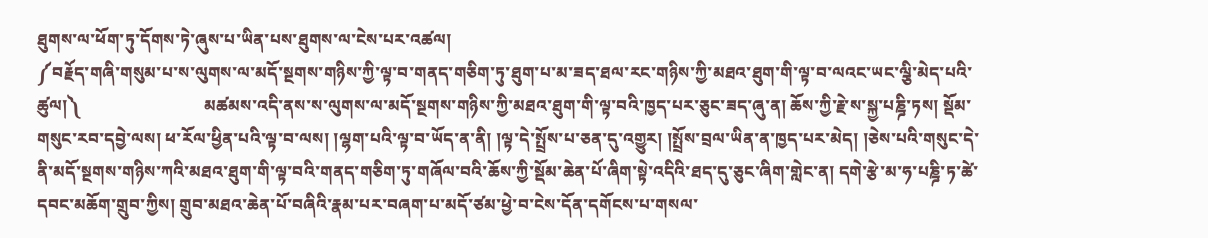ཐུགས་ལ་ཕོག་ཏུ་དོགས་ཏེ་ཞུས་པ་ཡིན་པས་ཐུགས་ལ་ངེས་པར་འཚལ།
༼བརྗོད་གཞི་གསུམ་པ་ས་ལུགས་ལ་མདོ་སྔགས་གཉིས་ཀྱི་ལྟ་བ་གནད་གཅིག་ཏུ་ཐུག་པ་མ་ཟད་ཐལ་རང་གཉིས་ཀྱི་མཐའ་ཐུག་གི་ལྟ་བ་ལའང་ཡང་ལྕི་མེད་པའི་ཚུལ།༽                              མཚམས་འདི་ནས་ས་ལུགས་ལ་མདོ་སྔགས་གཉིས་ཀྱི་མཐའ་ཐུག་གི་ལྟ་བའི་ཁྱད་པར་ཅུང་ཟད་ཞུ་ན། ཆོས་ཀྱི་རྗེ་ས་སྐྱ་པཎྜི་ཏས། སྡོམ་གསུང་རབ་དབྱེ་ལས། ཕ་རོལ་ཕྱིན་པའི་ལྟ་བ་ལས། །ལྷག་པའི་ལྟ་བ་ཡོད་ན་ནི། །ལྟ་དེ་སྤྲོས་པ་ཅན་དུ་འགྱུར། །སྤྲོས་བྲལ་ཡིན་ན་ཁྱད་པར་མེད། །ཅེས་པའི་གསུང་དེ་ནི་མདོ་སྔགས་གཉིས་ཀའི་མཐའ་ཐུག་གི་ལྟ་བའི་གནད་གཅིག་ཏུ་གཞོལ་བའི་ཆོས་ཀྱི་སྡོམ་ཆེན་པོ་ཞིག་སྟེ་འདིའི་ཐད་དུ་ཅུང་ཞིག་གླེང་ན། དགེ་རྩེ་མ་ཧ་པཎྜི་ཏ་ཚེ་དབང་མཆོག་གྲུབ་ཀྱིས། གྲུབ་མཐའ་ཆེན་པོ་བཞིའི་རྣམ་པར་བཞག་པ་མདོ་ཙམ་ཕྱེ་བ་ངེས་དོན་དགོངས་པ་གསལ་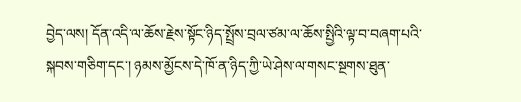བྱེད་ལས། དོན་འདི་ལ་ཆོས་རྗེས་སྟོང་ཉིད་སྤྲོས་བྲལ་ཙམ་ལ་ཆོས་སྤྱིའི་ལྟ་བ་བཞག་པའི་སྐབས་གཅིག་དང་། ཉམས་མྱོངས་དེ་ཁོ་ན་ཉིད་ཀྱི་ཡེ་ཤེས་ལ་གསང་སྔགས་ཐུན་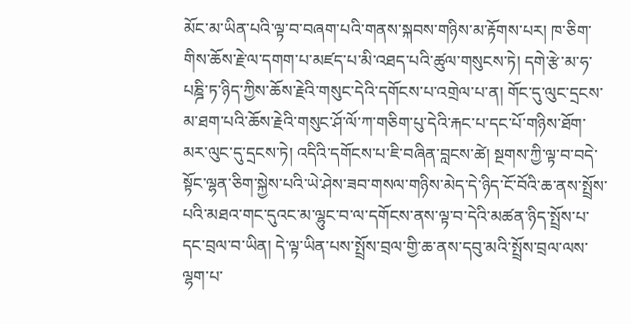མོང་མ་ཡིན་པའི་ལྟ་བ་བཞག་པའི་གནས་སྐབས་གཉིས་མ་རྟོགས་པར། ཁ་ཅིག་གིས་ཆོས་རྗེ་ལ་དགག་པ་མཛད་པ་མི་འཐད་པའི་ཚུལ་གསུངས་ཏེ། དགེ་རྩེ་མ་ཧ་པཎྜི་ཏ་ཉིད་ཀྱིས་ཆོས་རྗེའི་གསུང་དེའི་དགོངས་པ་འགྲེལ་པ་ན། གོང་དུ་ལུང་དྲངས་མ་ཐག་པའི་ཆོས་རྗེའི་གསུང་ཤོ་ལོ་ཀ་གཅིག་པུ་དེའི་རྐང་པ་དང་པོ་གཉིས་ཐོག་མར་ལུང་དུ་དྲངས་ཏེ། འདིའི་དགོངས་པ་ཇི་བཞིན་བླངས་ཚེ། སྔགས་ཀྱི་ལྟ་བ་བདེ་སྟོང་ལྷན་ཅིག་སྐྱེས་པའི་ཡེ་ཤེས་ཟབ་གསལ་གཉིས་མེད་དེ་ཉིད་ངོ་བོའི་ཆ་ནས་སྤྲོས་པའི་མཐའ་གང་དུའང་མ་ལྷུང་བ་ལ་དགོངས་ནས་ལྟ་བ་དེའི་མཚན་ཉིད་སྤྲོས་པ་དང་བྲལ་བ་ཡིན། དེ་ལྟ་ཡིན་པས་སྤྲོས་བྲལ་གྱི་ཆ་ནས་དབུ་མའི་སྤྲོས་བྲལ་ལས་ལྷག་པ་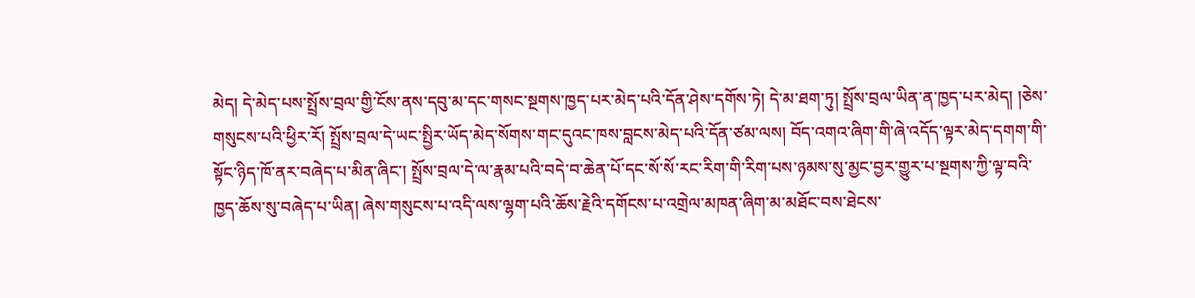མེད། དེ་མེད་པས་སྤྲོས་བྲལ་གྱི་ངོས་ནས་དབུ་མ་དང་གསང་སྔགས་ཁྱད་པར་མེད་པའི་དོན་ཤེས་དགོས་ཏེ། དེ་མ་ཐག་ཏུ། སྤྲོས་བྲལ་ཡིན་ན་ཁྱད་པར་མེད། །ཅེས་གསུངས་པའི་ཕྱིར་རོ། སྤྲོས་བྲལ་དེ་ཡང་སྤྱིར་ཡོད་མེད་སོགས་གང་དུའང་ཁས་བླངས་མེད་པའི་དོན་ཙམ་ལས། བོད་འགའ་ཞིག་གི་ཞེ་འདོད་ལྟར་མེད་དགག་གི་སྟོང་ཉིད་ཁོ་ནར་བཞེད་པ་མིན་ཞིང་། སྤྲོས་བྲལ་དེ་ལ་རྣམ་པའི་བདེ་བ་ཆེན་པོ་དང་སོ་སོ་རང་རིག་གི་རིག་པས་ཉམས་སུ་མྱང་བྱར་གྱུར་པ་སྔགས་ཀྱི་ལྟ་བའི་ཁྱད་ཆོས་སུ་བཞེད་པ་ཡིན། ཞེས་གསུངས་པ་འདི་ལས་ལྷག་པའི་ཆོས་རྗེའི་དགོངས་པ་འགྲེལ་མཁན་ཞིག་མ་མཐོང་བས་ཐེངས་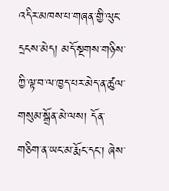འདིར་མཁས་པ་གཞན་གྱི་ལུང་དྲངས་མེད། མདོ་སྔགས་གཉིས་ཀྱི་ལྟ་བ་ལ་ཁྱད་པར་མེད་ན་ཚུལ་གསུམ་སྒྲོན་མེ་ལས། དོན་གཅིག་ན་ཡང་མ་རྨོང་དང་། ཞེས་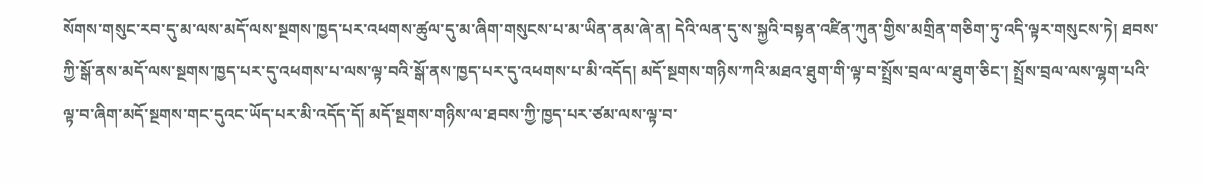སོགས་གསུང་རབ་དུ་མ་ལས་མདོ་ལས་སྔགས་ཁྱད་པར་འཕགས་ཚུལ་དུ་མ་ཞིག་གསུངས་པ་མ་ཡིན་ནམ་ཞེ་ན། དེའི་ལན་དུ་ས་སྐྱའི་བསྟན་འཛིན་ཀུན་གྱིས་མགྲིན་གཅིག་ཏུ་འདི་ལྟར་གསུངས་ཏེ། ཐབས་ཀྱི་སྒོ་ནས་མདོ་ལས་སྔགས་ཁྱད་པར་དུ་འཕགས་པ་ལས་ལྟ་བའི་སྒོ་ནས་ཁྱད་པར་དུ་འཕགས་པ་མི་འདོད། མདོ་སྔགས་གཉིས་ཀའི་མཐའ་ཐུག་གི་ལྟ་བ་སྤྲོས་བྲལ་ལ་ཐུག་ཅིང་། སྤྲོས་བྲལ་ལས་ལྷག་པའི་ལྟ་བ་ཞིག་མདོ་སྔགས་གང་དུའང་ཡོད་པར་མི་འདོད་དོ། མདོ་སྔགས་གཉིས་ལ་ཐབས་ཀྱི་ཁྱད་པར་ཙམ་ལས་ལྟ་བ་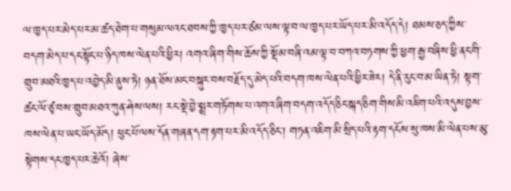ལ་ཁྱད་པར་མེད་པར་མ་ཚད་ཐེག་པ་གསུམ་ལའང་ཐབས་ཀྱི་ཁྱད་པར་ཙམ་ལས་ལྟ་བ་ལ་ཁྱད་པར་ཡོད་པར་མི་འདོད་དེ། ཐམས་ཅད་ཀྱིས་བདག་མེད་པ་དང་སྟོང་པ་ཉིད་ཁས་ལེན་པའི་ཕྱིར། འགའ་ཞིག་གིས་ཆོས་ཀྱི་སྡོམ་བཞི་འམ་ལྟ་བ་བཀའ་བཏགས་ཀྱི་ཕྱག་རྒྱ་བཞིས་ཕྱི་ནང་གི་གྲུབ་མཐའི་ཁྱད་པ་འབྱེད་མི་ནུས་ཏེ། ཉན་ཐོས་མང་བསྐུར་བས་བརྗོད་དུ་མེད་པའི་བདག་ཁས་ལེན་པའི་ཕྱིར་ཟེར། དེ་ནི་རུང་བ་མ་ཡིན་ཏེ། སྟག་ཚང་ལོ་ཙྭ་བས་གྲུབ་མཐའ་ཀུན་ཤེས་ལས། རང་སྡེ་བྱེ་སྨྲར་གཏོགས་པ་འགའ་ཞིག་བདག་འདོད་ཅིང་སྐད་ཅིག་གིས་མི་འཇིག་པའི་འདུས་བྱས་ཁས་ལེན་པ་ཡང་ཡོད་མོད། ཕུང་པོ་ལས་དོན་གཞན་དག་རྟག་པར་མི་འདོད་ཅིང་། གཏན་འཇིག་མི་སྲིད་པའི་རྟག་དངོས་སུ་ཁས་མི་ལེན་པས་མུ་སྟེགས་དང་ཁྱད་པར་ཆེའོ། ཞེས་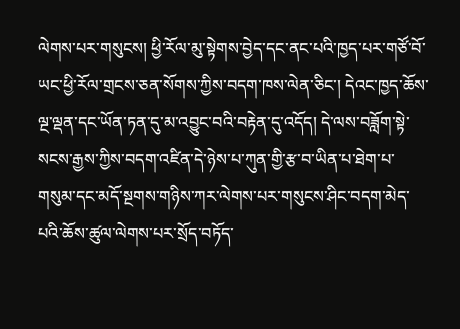ལེགས་པར་གསུངས། ཕྱི་རོལ་མུ་སྟེགས་བྱེད་དང་ནང་པའི་ཁྱད་པར་གཙོ་བོ་ཡང་ཕྱི་རོལ་གྲངས་ཅན་སོགས་ཀྱིས་བདག་ཁས་ལེན་ཅིང་། དེའང་ཁྱད་ཆོས་ལྔ་ལྡན་དང་ཡོན་ཏན་དུ་མ་འབྱུང་བའི་བརྟེན་དུ་འདོད། དེ་ལས་བཟློག་སྟེ་སངས་རྒྱས་ཀྱིས་བདག་འཛིན་དེ་ཉེས་པ་ཀུན་གྱི་རྩ་བ་ཡིན་པ་ཐེག་པ་གསུམ་དང་མདོ་སྔགས་གཉིས་ཀར་ལེགས་པར་གསུངས་ཤིང་བདག་མེད་པའི་ཆོས་ཚུལ་ལེགས་པར་སྲོད་བཏོད་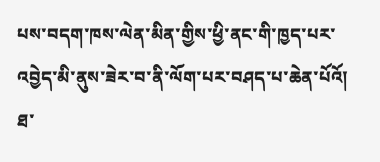པས་བདག་ཁས་ལེན་མིན་གྱིས་ཕྱི་ནང་གི་ཁྱད་པར་འབྱེད་མི་ནུས་ཟེར་བ་ནི་ལོག་པར་བཤད་པ་ཆེན་པོའོ། ཐ་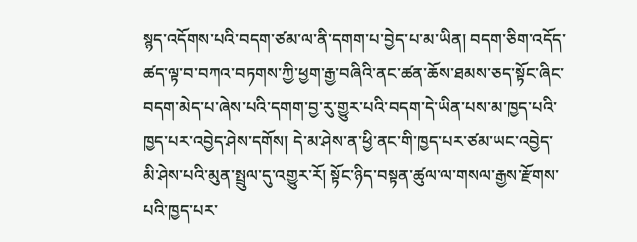སྙད་འདོགས་པའི་བདག་ཙམ་ལ་ནི་དགག་པ་བྱེད་པ་མ་ཡིན། བདག་ཅིག་འདོད་ཚད་ལྟ་བ་བཀའ་བཏགས་ཀྱི་ཕྱག་རྒྱ་བཞིའི་ནང་ཚན་ཆོས་ཐམས་ཅད་སྟོང་ཞིང་བདག་མེད་པ་ཞེས་པའི་དགག་བྱ་རུ་གྱུར་པའི་བདག་དེ་ཡིན་པས་མ་ཁྱད་པའི་ཁྱད་པར་འབྱེད་ཤེས་དགོས། དེ་མ་ཤེས་ན་ཕྱི་ནང་གི་ཁྱད་པར་ཙམ་ཡང་འབྱེད་མི་ཤེས་པའི་མུན་སྤྲུལ་དུ་འགྱུར་རོ། སྟོང་ཉིད་བསྟན་ཚུལ་ལ་གསལ་རྒྱས་རྫོགས་པའི་ཁྱད་པར་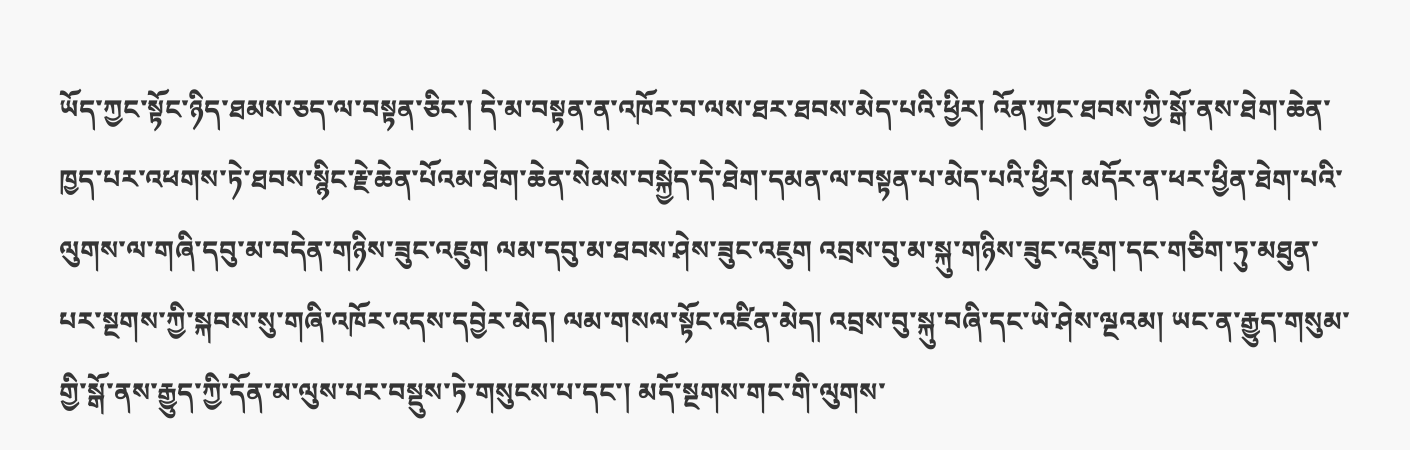ཡོད་ཀྱང་སྟོང་ཉིད་ཐམས་ཅད་ལ་བསྟན་ཅིང་། དེ་མ་བསྟན་ན་འཁོར་བ་ལས་ཐར་ཐབས་མེད་པའི་ཕྱིར། འོན་ཀྱང་ཐབས་ཀྱི་སྒོ་ནས་ཐེག་ཆེན་ཁྱད་པར་འཕགས་ཏེ་ཐབས་སྙིང་རྗེ་ཆེན་པོའམ་ཐེག་ཆེན་སེམས་བསྐྱེད་དེ་ཐེག་དམན་ལ་བསྟན་པ་མེད་པའི་ཕྱིར། མདོར་ན་ཕར་ཕྱིན་ཐེག་པའི་ལུགས་ལ་གཞི་དབུ་མ་བདེན་གཉིས་ཟུང་འཇུག ལམ་དབུ་མ་ཐབས་ཤེས་ཟུང་འཇུག འབྲས་བུ་མ་སྐུ་གཉིས་ཟུང་འཇུག་དང་གཅིག་ཏུ་མཐུན་པར་སྔགས་ཀྱི་སྐབས་སུ་གཞི་འཁོར་འདས་དབྱེར་མེད། ལམ་གསལ་སྟོང་འཛིན་མེད། འབྲས་བུ་སྐུ་བཞི་དང་ཡེ་ཤེས་ལྔའམ། ཡང་ན་རྒྱུད་གསུམ་གྱི་སྒོ་ནས་རྒྱུད་ཀྱི་དོན་མ་ལུས་པར་བསྡུས་ཏེ་གསུངས་པ་དང་། མདོ་སྔགས་གང་གི་ལུགས་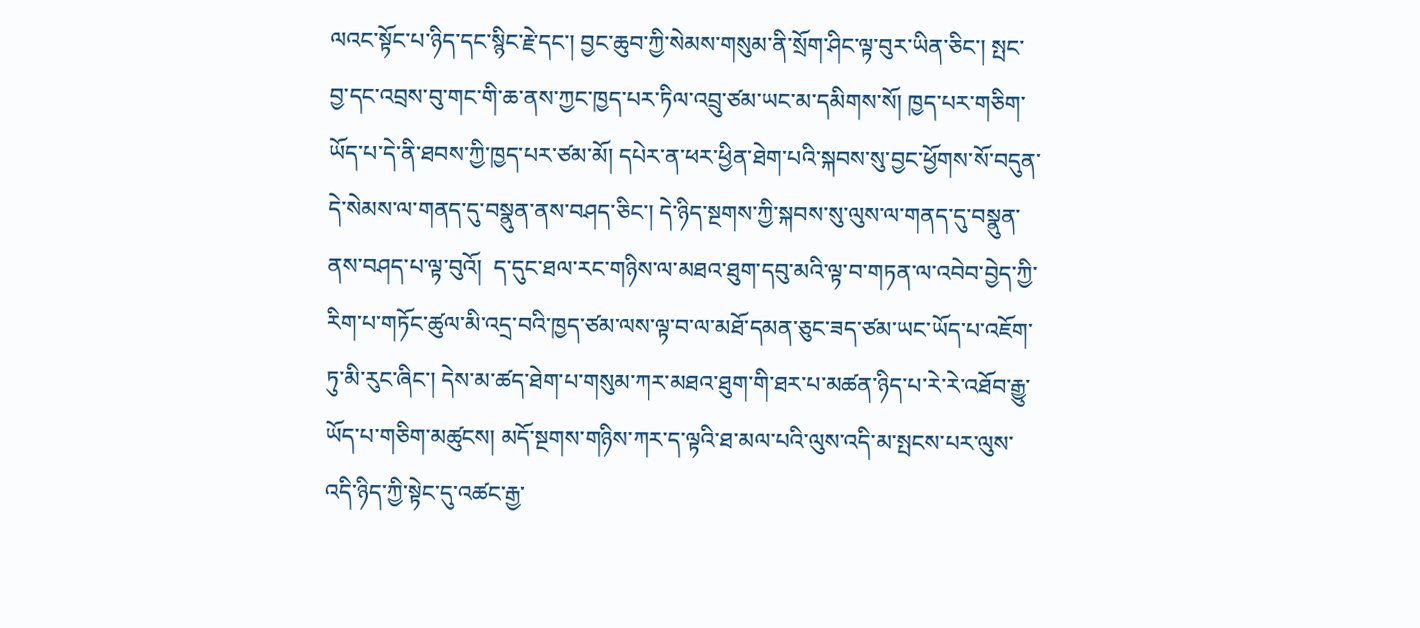ལའང་སྟོང་པ་ཉིད་དང་སྙིང་རྗེ་དང་། བྱང་ཆུབ་ཀྱི་སེམས་གསུམ་ནི་སྲོག་ཤིང་ལྟ་བུར་ཡིན་ཅིང་། སྤང་བྱ་དང་འབྲས་བུ་གང་གི་ཆ་ནས་ཀྱང་ཁྱད་པར་ཏིལ་འབྲུ་ཙམ་ཡང་མ་དམིགས་སོ། ཁྱད་པར་གཅིག་ཡོད་པ་དེ་ནི་ཐབས་ཀྱི་ཁྱད་པར་ཙམ་མོ། དཔེར་ན་ཕར་ཕྱིན་ཐེག་པའི་སྐབས་སུ་བྱང་ཕྱོགས་སོ་བདུན་དེ་སེམས་ལ་གནད་དུ་བསྣུན་ནས་བཤད་ཅིང་། དེ་ཉིད་སྔགས་ཀྱི་སྐབས་སུ་ལུས་ལ་གནད་དུ་བསྣུན་ནས་བཤད་པ་ལྟ་བུའོ།  ད་དུང་ཐལ་རང་གཉིས་ལ་མཐའ་ཐུག་དབུ་མའི་ལྟ་བ་གཏན་ལ་འབེབ་བྱེད་ཀྱི་རིག་པ་གཏོང་ཚུལ་མི་འདྲ་བའི་ཁྱད་ཙམ་ལས་ལྟ་བ་ལ་མཐོ་དམན་ཅུང་ཟད་ཙམ་ཡང་ཡོད་པ་འཇོག་ཏུ་མི་རུང་ཞིང་། དེས་མ་ཚད་ཐེག་པ་གསུམ་ཀར་མཐའ་ཐུག་གི་ཐར་པ་མཚན་ཉིད་པ་རེ་རེ་འཐོབ་རྒྱུ་ཡོད་པ་གཅིག་མཚུངས། མདོ་སྔགས་གཉིས་ཀར་ད་ལྟའི་ཐ་མལ་པའི་ལུས་འདི་མ་སྤངས་པར་ལུས་འདི་ཉིད་ཀྱི་སྟེང་དུ་འཚང་རྒྱ་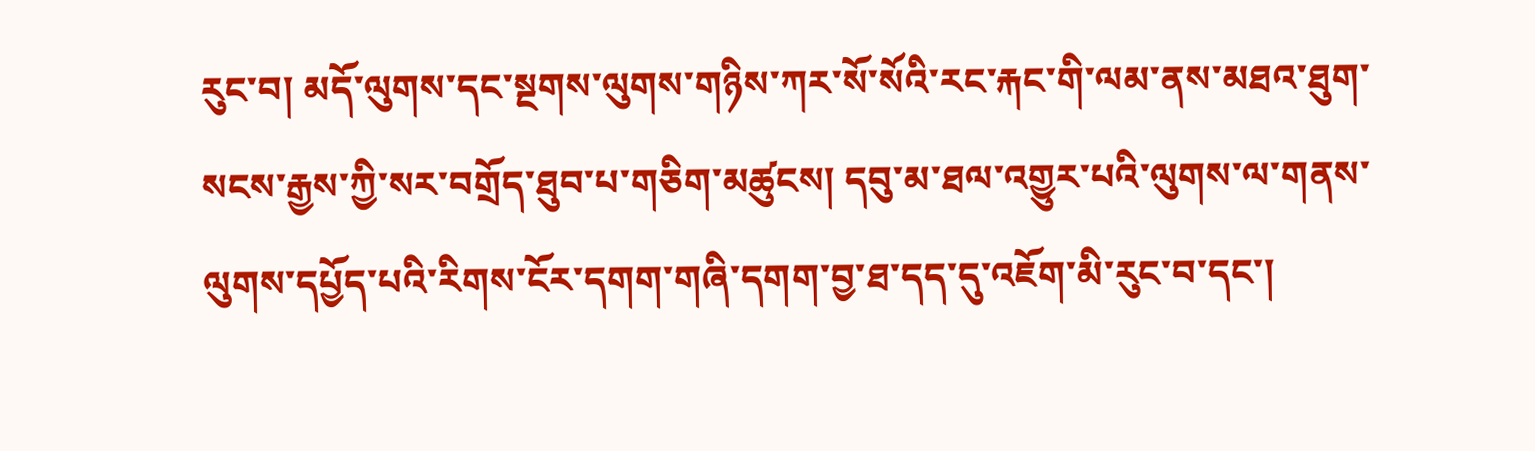རུང་བ། མདོ་ལུགས་དང་སྔགས་ལུགས་གཉིས་ཀར་སོ་སོའི་རང་རྐང་གི་ལམ་ནས་མཐའ་ཐུག་སངས་རྒྱས་ཀྱི་སར་བགྲོད་ཐུབ་པ་གཅིག་མཚུངས། དབུ་མ་ཐལ་འགྱུར་པའི་ལུགས་ལ་གནས་ལུགས་དཔྱོད་པའི་རིགས་ངོར་དགག་གཞི་དགག་བྱ་ཐ་དད་དུ་འཇོག་མི་རུང་བ་དང་།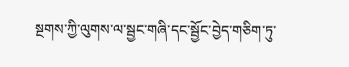སྔགས་ཀྱི་ལུགས་ལ་སྦྱང་གཞི་དང་སྦྱོང་བྱེད་གཅིག་ཏུ་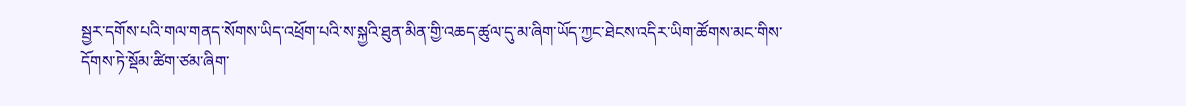སྦྱར་དགོས་པའི་གལ་གནད་སོགས་ཡིད་འཕྲོག་པའི་ས་སྐྱའི་ཐུན་མིན་གྱི་འཆད་ཚུལ་དུ་མ་ཞིག་ཡོད་ཀྱང་ཐེངས་འདིར་ཡིག་ཚོགས་མང་གིས་དོགས་ཏེ་སྡོམ་ཚིག་ཙམ་ཞིག་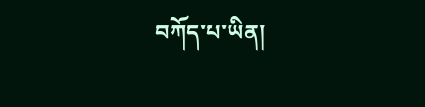བཀོད་པ་ཡིན།